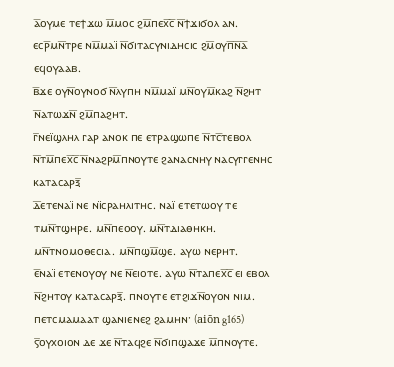ⲁ̅ⲟⲩⲙⲉ ⲧⲉϯϫⲱ ⲙ̅ⲙⲟⲥ ϩⲙ̅ⲡⲉⲭ̅ⲥ̅ ⲛ̅ϯϫⲓϭⲟⲗ ⲁⲛ. ⲉⲥⲣ̅ⲙⲛ̅ⲧⲣⲉ ⲛⲙ̅ⲙⲁⲓ̈ ⲛ̅ϭⲓⲧⲁⲥⲩⲛⲓⲇⲏⲥⲓⲥ ϩⲙ̅ⲟⲩⲡ̅ⲛ̅ⲁ̅ ⲉϥⲟⲩⲁⲁⲃ.
ⲃ̅ϫⲉ ⲟⲩⲛ̅ⲟⲩⲛⲟϭ ⲛ̅ⲗⲩⲡⲏ ⲛⲙ̅ⲙⲁⲓ̈ ⲙⲛ̅ⲟⲩⲙ̅ⲕⲁϩ ⲛ̅ϩⲏⲧ ⲛ̅ⲁⲧⲱϫⲛ̅ ϩⲙ̅ⲡⲁϩⲏⲧ.
ⲅ̅ⲛⲉⲓ̈ϣⲗⲏⲗ ⲅⲁⲣ ⲁⲛⲟⲕ ⲡⲉ ⲉⲧⲣⲁϣⲱⲡⲉ ⲛ̅ⲧⲥ̅ⲧⲉⲃⲟⲗ ⲛ̅ⲧⲙ̅ⲡⲉⲭ̅ⲥ̅ ⲛ̅ⲛⲁϩⲣⲙ̅ⲡⲛⲟⲩⲧⲉ ϩⲁⲛⲁⲥⲛⲏⲩ ⲛⲁⲥⲩⲅⲅⲉⲛⲏⲥ ⲕⲁⲧⲁⲥⲁⲣⲝ̅
ⲇ̅ⲉⲧⲉⲛⲁⲓ̈ ⲛⲉ ⲛⲓ̈ⲥⲣⲁⲏⲗⲓⲧⲏⲥ. ⲛⲁⲓ̈ ⲉⲧⲉⲧⲱⲟⲩ ⲧⲉ ⲧⲙⲛ̅ⲧϣⲏⲣⲉ. ⲙⲛ̅ⲡⲉⲟⲟⲩ. ⲙⲛ̅ⲧⲇⲓⲁⲑⲏⲕⲏ. ⲙⲛ̅ⲧⲛⲟⲙⲟⲑⲉⲥⲓⲁ. ⲙⲛ̅ⲡϣⲙ̅ϣⲉ. ⲁⲩⲱ ⲛⲉⲣⲏⲧ.
ⲉ̅ⲛⲁⲓ̈ ⲉⲧⲉⲛⲟⲩⲟⲩ ⲛⲉ ⲛ̅ⲉⲓⲟⲧⲉ. ⲁⲩⲱ ⲛ̅ⲧⲁⲡⲉⲭ̅ⲥ̅ ⲉⲓ ⲉⲃⲟⲗ ⲛ̅ϩⲏⲧⲟⲩ ⲕⲁⲧⲁⲥⲁⲣⲝ̅. ⲡⲛⲟⲩⲧⲉ ⲉⲧϩⲓϫⲛ̅ⲟⲩⲟⲛ ⲛⲓⲙ. ⲡⲉⲧⲥⲙⲁⲙⲁⲁⲧ ϣⲁⲛⲓⲉⲛⲉϩ ϩⲁⲙⲏⲛ· (aiōn g165)
ⲋ̅ⲟⲩⲭⲟⲓⲟⲛ ⲇⲉ ϫⲉ ⲛ̅ⲧⲁϥϩⲉ ⲛ̅ϭⲓⲡϣⲁϫⲉ ⲙ̅ⲡⲛⲟⲩⲧⲉ.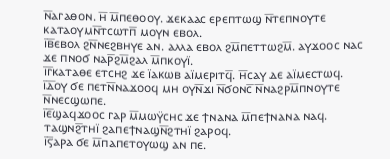ⲛ̅ⲁⲅⲁⲑⲟⲛ. ⲏ̅ ⲙ̅ⲡⲉⲑⲟⲟⲩ. ϫⲉⲕⲁⲁⲥ ⲉⲣⲉⲡⲧⲱϣ ⲛ̅ⲧⲉⲡⲛⲟⲩⲧⲉ ⲕⲁⲧⲁⲟⲩⲙⲛ̅ⲧⲥⲱⲧⲡ̅ ⲙⲟⲩⲛ ⲉⲃⲟⲗ.
ⲓ̅ⲃ̅ⲉⲃⲟⲗ ϩⲛ̅ⲛⲉϩⲃⲏⲩⲉ ⲁⲛ. ⲁⲗⲗⲁ ⲉⲃⲟⲗ ϩⲙ̅ⲡⲉⲧⲧⲱϩⲙ̅. ⲁⲩϫⲟⲟⲥ ⲛⲁⲥ ϫⲉ ⲡⲛⲟϭ ⲛⲁⲣ̅ϩⲙ̅ϩⲁⲗ ⲙ̅ⲡⲕⲟⲩⲓ̈.
ⲓ̅ⲅ̅ⲕⲁⲧⲁⲑⲉ ⲉⲧⲥⲏϩ ϫⲉ ⲓ̈ⲁⲕⲱⲃ ⲁⲓ̈ⲙⲉⲣⲓⲧϥ̅. ⲏ̅ⲥⲁⲩ ⲇⲉ ⲁⲓ̈ⲙⲉⲥⲧⲱϥ.
ⲓ̅ⲇ̅ⲟⲩ ϭⲉ ⲡⲉⲧⲛ̅ⲛⲁϫⲟⲟϥ ⲙⲏ ⲟⲩⲛ̅ϫⲓ ⲛ̅ϭⲟⲛⲥ̅ ⲛ̅ⲛⲁϩⲣⲙ̅ⲡⲛⲟⲩⲧⲉ ⲛ̅ⲛⲉⲥϣⲱⲡⲉ.
ⲓ̅ⲉ̅ϣⲁϥϫⲟⲟⲥ ⲅⲁⲣ ⲙ̅ⲙⲱⲩ̈ⲥⲏⲥ ϫⲉ ϯⲛⲁⲛⲁ ⲙ̅ⲡⲉϯⲛⲁⲛⲁ ⲛⲁϥ. ⲧⲁϣⲛϩ̅ⲧⲏⲓ̈ ϩⲁⲡⲉϯⲛⲁϣⲛ̅ϩⲧⲏⲓ̈ ϩⲁⲣⲟϥ.
ⲓ̅ⲋ̅ⲁⲣⲁ ϭⲉ ⲙ̅ⲡⲁⲡⲉⲧⲟⲩⲱϣ ⲁⲛ ⲡⲉ.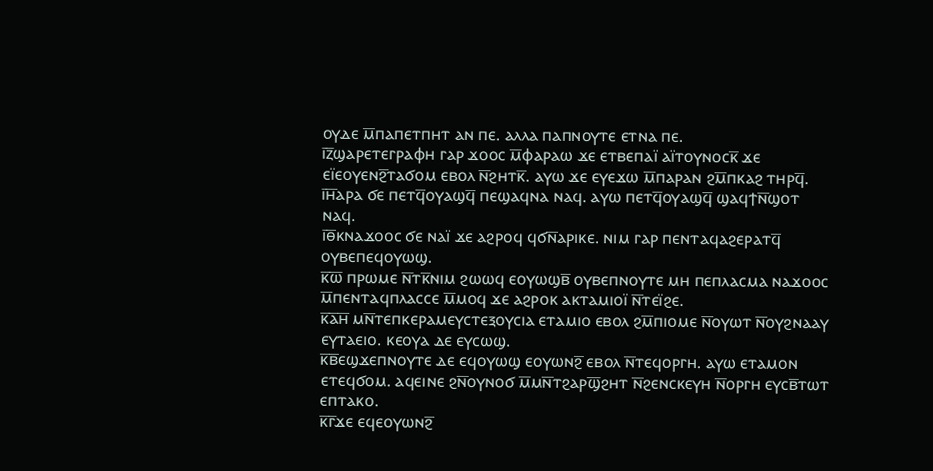ⲟⲩⲇⲉ ⲙ̅ⲡⲁⲡⲉⲧⲡⲏⲧ ⲁⲛ ⲡⲉ. ⲁⲗⲗⲁ ⲡⲁⲡⲛⲟⲩⲧⲉ ⲉⲧⲛⲁ ⲡⲉ.
ⲓ̅ⲍ̅ϣⲁⲣⲉⲧⲉⲅⲣⲁⲫⲏ ⲅⲁⲣ ϫⲟⲟⲥ ⲙ̅ⲫⲁⲣⲁⲱ ϫⲉ ⲉⲧⲃⲉⲡⲁⲓ̈ ⲁⲓ̈ⲧⲟⲩⲛⲟⲥⲕ̅ ϫⲉ ⲉⲓ̈ⲉⲟⲩⲉⲛϩ̅ⲧⲁϭⲟⲙ ⲉⲃⲟⲗ ⲛ̅ϩⲏⲧⲕ̅. ⲁⲩⲱ ϫⲉ ⲉⲩⲉϫⲱ ⲙ̅ⲡⲁⲣⲁⲛ ϩⲙ̅ⲡⲕⲁϩ ⲧⲏⲣϥ̅.
ⲓ̅ⲏ̅ⲁⲣⲁ ϭⲉ ⲡⲉⲧϥ̅ⲟⲩⲁϣϥ̅ ⲡⲉϣⲁϥⲛⲁ ⲛⲁϥ. ⲁⲩⲱ ⲡⲉⲧϥ̅ⲟⲩⲁϣϥ̅ ϣⲁϥϯⲛ̅ϣⲟⲧ ⲛⲁϥ.
ⲓ̅ⲑ̅ⲕⲛⲁϫⲟⲟⲥ ϭⲉ ⲛⲁⲓ̈ ϫⲉ ⲁϩⲣⲟϥ ϥϭⲛ̅ⲁⲣⲓⲕⲉ. ⲛⲓⲙ ⲅⲁⲣ ⲡⲉⲛⲧⲁϥⲁϩⲉⲣⲁⲧϥ̅ ⲟⲩⲃⲉⲡⲉϥⲟⲩⲱϣ.
ⲕ̅ⲱ̅ ⲡⲣⲱⲙⲉ ⲛ̅ⲧⲕ̅ⲛⲓⲙ ϩⲱⲱϥ ⲉⲟⲩⲱϣⲃ̅ ⲟⲩⲃⲉⲡⲛⲟⲩⲧⲉ ⲙⲏ ⲡⲉⲡⲗⲁⲥⲙⲁ ⲛⲁϫⲟⲟⲥ ⲙ̅ⲡⲉⲛⲧⲁϥⲡⲗⲁⲥⲥⲉ ⲙ̅ⲙⲟϥ ϫⲉ ⲁϩⲣⲟⲕ ⲁⲕⲧⲁⲙⲓⲟⲓ̈ ⲛ̅ⲧⲉⲓ̈ϩⲉ.
ⲕ̅ⲁ̅ⲏ̅ ⲙⲛ̅ⲧⲉⲡⲕⲉⲣⲁⲙⲉⲩⲥⲧⲉⲝⲟⲩⲥⲓⲁ ⲉⲧⲁⲙⲓⲟ ⲉⲃⲟⲗ ϩⲙ̅ⲡⲓⲟⲙⲉ ⲛ̅ⲟⲩⲱⲧ ⲛ̅ⲟⲩϩⲛⲁⲁⲩ ⲉⲩⲧⲁⲉⲓⲟ. ⲕⲉⲟⲩⲁ ⲇⲉ ⲉⲩⲥⲱϣ.
ⲕ̅ⲃ̅ⲉϣϫⲉⲡⲛⲟⲩⲧⲉ ⲇⲉ ⲉϥⲟⲩⲱϣ ⲉⲟⲩⲱⲛϩ̅ ⲉⲃⲟⲗ ⲛ̅ⲧⲉϥⲟⲣⲅⲏ. ⲁⲩⲱ ⲉⲧⲁⲙⲟⲛ ⲉⲧⲉϥϭⲟⲙ. ⲁϥⲉⲓⲛⲉ ϩⲛ̅ⲟⲩⲛⲟϭ ⲙ̅ⲙⲛ̅ⲧϩⲁⲣϣ̅ϩⲏⲧ ⲛ̅ϩⲉⲛⲥⲕⲉⲩⲏ ⲛ̅ⲟⲣⲅⲏ ⲉⲩⲥⲃ̅ⲧⲱⲧ ⲉⲡⲧⲁⲕⲟ.
ⲕ̅ⲅ̅ϫⲉ ⲉϥⲉⲟⲩⲱⲛϩ̅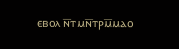ⲉⲃⲟⲗ ⲛ̅ⲧⲙⲛ̅ⲧⲣⲙ̅ⲙⲁⲟ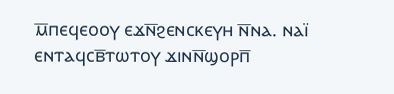ⲙ̅ⲡⲉϥⲉⲟⲟⲩ ⲉϫⲛ̅ϩⲉⲛⲥⲕⲉⲩⲏ ⲛ̅ⲛⲁ. ⲛⲁⲓ̈ ⲉⲛⲧⲁϥⲥⲃ̅ⲧⲱⲧⲟⲩ ϫⲓⲛⲛ̅ϣⲟⲣⲡ̅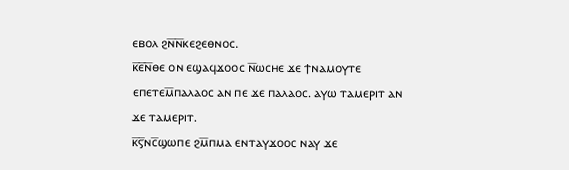ⲉⲃⲟⲗ ϩⲛ̅ⲛ̅ⲕⲉϩⲉⲑⲛⲟⲥ.
ⲕ̅ⲉ̅ⲛ̅ⲑⲉ ⲟⲛ ⲉϣⲁϥϫⲟⲟⲥ ⲛ̅ⲱⲥⲏⲉ ϫⲉ ϯⲛⲁⲙⲟⲩⲧⲉ ⲉⲡⲉⲧⲉⲙ̅ⲡⲁⲗⲁⲟⲥ ⲁⲛ ⲡⲉ ϫⲉ ⲡⲁⲗⲁⲟⲥ. ⲁⲩⲱ ⲧⲁⲙⲉⲣⲓⲧ ⲁⲛ ϫⲉ ⲧⲁⲙⲉⲣⲓⲧ.
ⲕ̅ⲋ̅ⲛⲥ̅ϣⲱⲡⲉ ϩⲙ̅ⲡⲙⲁ ⲉⲛⲧⲁⲩϫⲟⲟⲥ ⲛⲁⲩ ϫⲉ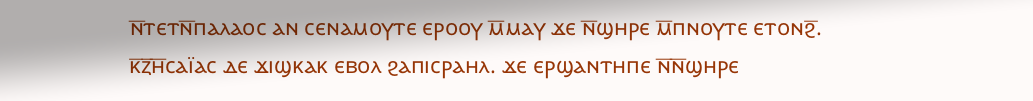ⲛ̅ⲧⲉⲧⲛ̅ⲡⲁⲗⲁⲟⲥ ⲁⲛ ⲥⲉⲛⲁⲙⲟⲩⲧⲉ ⲉⲣⲟⲟⲩ ⲙ̅ⲙⲁⲩ ϫⲉ ⲛ̅ϣⲏⲣⲉ ⲙ̅ⲡⲛⲟⲩⲧⲉ ⲉⲧⲟⲛϩ̅.
ⲕ̅ⲍ̅ⲏ̅ⲥⲁⲓ̈ⲁⲥ ⲇⲉ ϫⲓϣⲕⲁⲕ ⲉⲃⲟⲗ ϩⲁⲡⲓⲥⲣⲁⲏⲗ. ϫⲉ ⲉⲣϣⲁⲛⲧⲏⲡⲉ ⲛ̅ⲛ̅ϣⲏⲣⲉ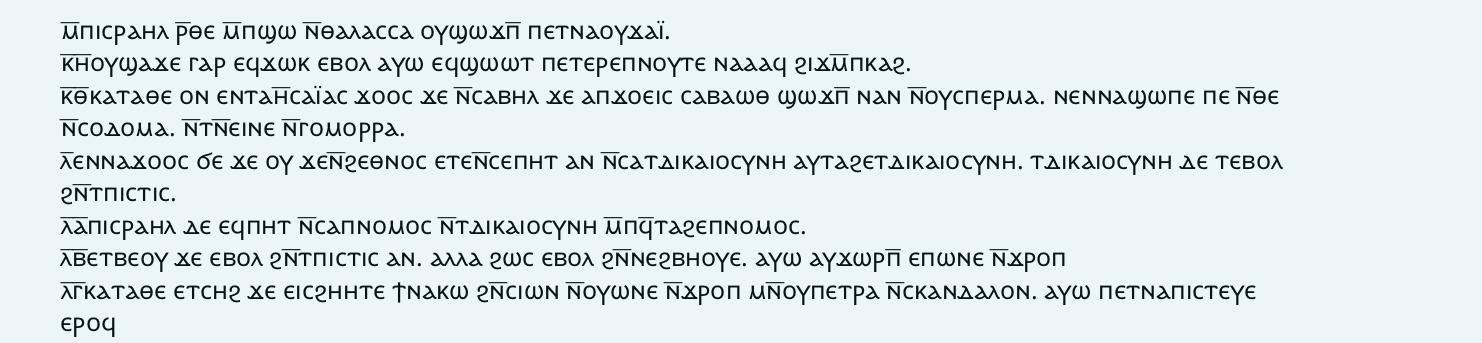ⲙ̅ⲡⲓⲥⲣⲁⲏⲗ ⲣ̅ⲑⲉ ⲙ̅ⲡϣⲱ ⲛ̅ⲑⲁⲗⲁⲥⲥⲁ ⲟⲩϣⲱϫⲡ̅ ⲡⲉⲧⲛⲁⲟⲩϫⲁⲓ̈.
ⲕ̅ⲏ̅ⲟⲩϣⲁϫⲉ ⲅⲁⲣ ⲉϥϫⲱⲕ ⲉⲃⲟⲗ ⲁⲩⲱ ⲉϥϣⲱⲱⲧ ⲡⲉⲧⲉⲣⲉⲡⲛⲟⲩⲧⲉ ⲛⲁⲁⲁϥ ϩⲓϫⲙ̅ⲡⲕⲁϩ.
ⲕ̅ⲑ̅ⲕⲁⲧⲁⲑⲉ ⲟⲛ ⲉⲛⲧⲁⲏ̅ⲥⲁⲓ̈ⲁⲥ ϫⲟⲟⲥ ϫⲉ ⲛ̅ⲥⲁⲃⲏⲗ ϫⲉ ⲁⲡϫⲟⲉⲓⲥ ⲥⲁⲃⲁⲱⲑ ϣⲱϫⲡ̅ ⲛⲁⲛ ⲛ̅ⲟⲩⲥⲡⲉⲣⲙⲁ. ⲛⲉⲛⲛⲁϣⲱⲡⲉ ⲡⲉ ⲛ̅ⲑⲉ ⲛ̅ⲥⲟⲇⲟⲙⲁ. ⲛ̅ⲧⲛ̅ⲉⲓⲛⲉ ⲛ̅ⲅⲟⲙⲟⲣⲣⲁ.
ⲗ̅ⲉⲛⲛⲁϫⲟⲟⲥ ϭⲉ ϫⲉ ⲟⲩ ϫⲉⲛ̅ϩⲉⲑⲛⲟⲥ ⲉⲧⲉⲛ̅ⲥⲉⲡⲏⲧ ⲁⲛ ⲛ̅ⲥⲁⲧⲇⲓⲕⲁⲓⲟⲥⲩⲛⲏ ⲁⲩⲧⲁϩⲉⲧⲇⲓⲕⲁⲓⲟⲥⲩⲛⲏ. ⲧⲇⲓⲕⲁⲓⲟⲥⲩⲛⲏ ⲇⲉ ⲧⲉⲃⲟⲗ ϩⲛ̅ⲧⲡⲓⲥⲧⲓⲥ.
ⲗ̅ⲁ̅ⲡⲓⲥⲣⲁⲏⲗ ⲇⲉ ⲉϥⲡⲏⲧ ⲛ̅ⲥⲁⲡⲛⲟⲙⲟⲥ ⲛ̅ⲧⲇⲓⲕⲁⲓⲟⲥⲩⲛⲏ ⲙ̅ⲡϥ̅ⲧⲁϩⲉⲡⲛⲟⲙⲟⲥ.
ⲗ̅ⲃ̅ⲉⲧⲃⲉⲟⲩ ϫⲉ ⲉⲃⲟⲗ ϩⲛ̅ⲧⲡⲓⲥⲧⲓⲥ ⲁⲛ. ⲁⲗⲗⲁ ϩⲱⲥ ⲉⲃⲟⲗ ϩⲛ̅ⲛⲉϩⲃⲏⲟⲩⲉ. ⲁⲩⲱ ⲁⲩϫⲱⲣⲡ̅ ⲉⲡⲱⲛⲉ ⲛ̅ϫⲣⲟⲡ
ⲗ̅ⲅ̅ⲕⲁⲧⲁⲑⲉ ⲉⲧⲥⲏϩ ϫⲉ ⲉⲓⲥϩⲏⲏⲧⲉ ϯⲛⲁⲕⲱ ϩⲛ̅ⲥⲓⲱⲛ ⲛ̅ⲟⲩⲱⲛⲉ ⲛ̅ϫⲣⲟⲡ ⲙⲛ̅ⲟⲩⲡⲉⲧⲣⲁ ⲛ̅ⲥⲕⲁⲛⲇⲁⲗⲟⲛ. ⲁⲩⲱ ⲡⲉⲧⲛⲁⲡⲓⲥⲧⲉⲩⲉ ⲉⲣⲟϥ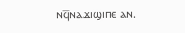ⲛϥ̅ⲛⲁϫⲓϣⲓⲡⲉ ⲁⲛ.